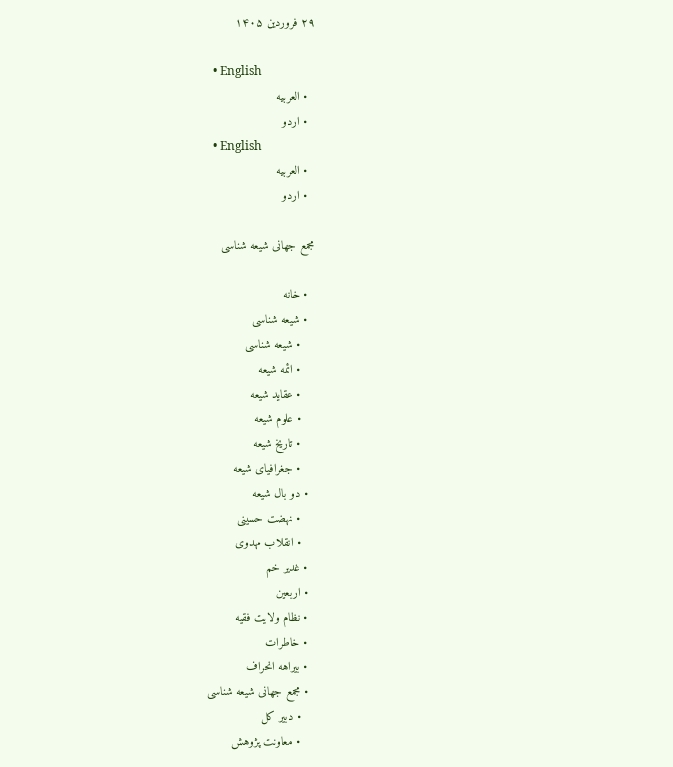۲۹ فروردین ۱۴۰۵

  • English
  • العربیه
  • اردو
  • English
  • العربیه
  • اردو

مجمع جهانی شیعه شناسی

  • خانه
  • شیعه شناسی
    • شیعه شناسی
    • ائمه شیعه
    • عقاید شیعه
    • علوم شیعه
    • تاریخ شیعه
    • جغرافیای شیعه
  • دو بال شیعه
    • نهضت حسینی
    • انقلاب مهدوی
  • غدیر خم
  • اربعین
  • نظام ولایت فقیه
  • خاطرات
  • بیراهه انحراف
  • مجمع جهانی شیعه شناسی
    • دبیر کل
    • معاونت پژوهش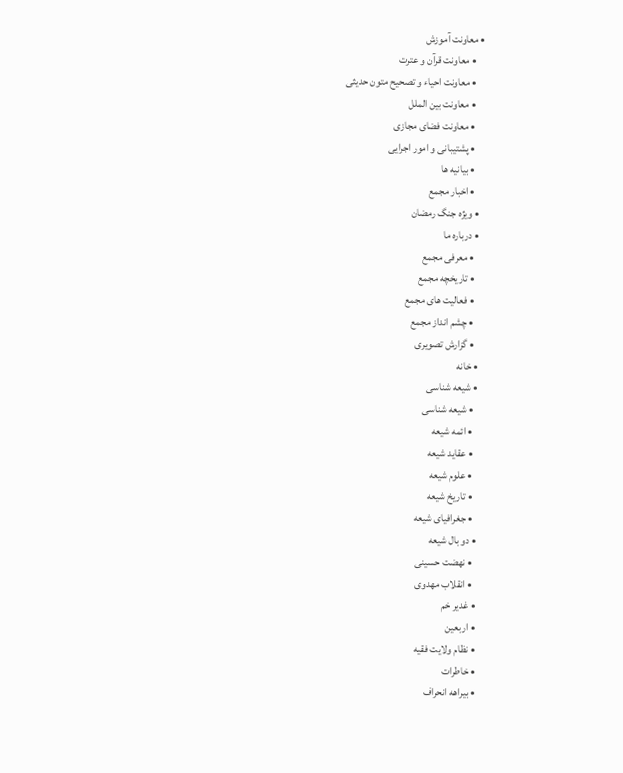• معاونت آموزش
    • معاونت قرآن و عترت
    • معاونت احیاء و تصحیح متون حدیثی
    • معاونت بین الملل
    • معاونت فضای مجازی
    • پشتیبانی و امور اجرایی
    • بیانیه ها
    • اخبار مجمع
  • ویژه جنگ رمضان
  • درباره ما
    • معرفی مجمع
    • تاریخچه مجمع
    • فعالیت های مجمع
    • چشم انداز مجمع
    • گزارش تصویری
  • خانه
  • شیعه شناسی
    • شیعه شناسی
    • ائمه شیعه
    • عقاید شیعه
    • علوم شیعه
    • تاریخ شیعه
    • جغرافیای شیعه
  • دو بال شیعه
    • نهضت حسینی
    • انقلاب مهدوی
  • غدیر خم
  • اربعین
  • نظام ولایت فقیه
  • خاطرات
  • بیراهه انحراف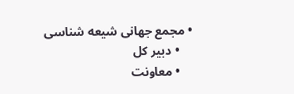• مجمع جهانی شیعه شناسی
    • دبیر کل
    • معاونت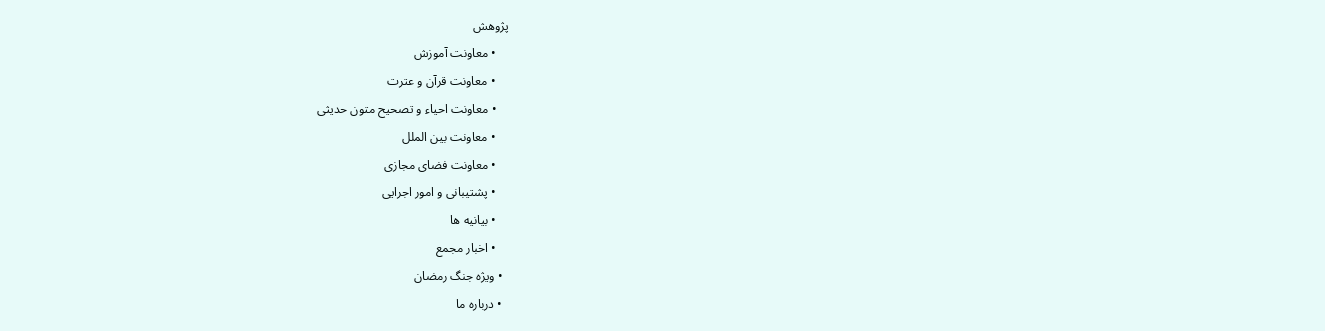پژوهش
    • معاونت آموزش
    • معاونت قرآن و عترت
    • معاونت احیاء و تصحیح متون حدیثی
    • معاونت بین الملل
    • معاونت فضای مجازی
    • پشتیبانی و امور اجرایی
    • بیانیه ها
    • اخبار مجمع
  • ویژه جنگ رمضان
  • درباره ما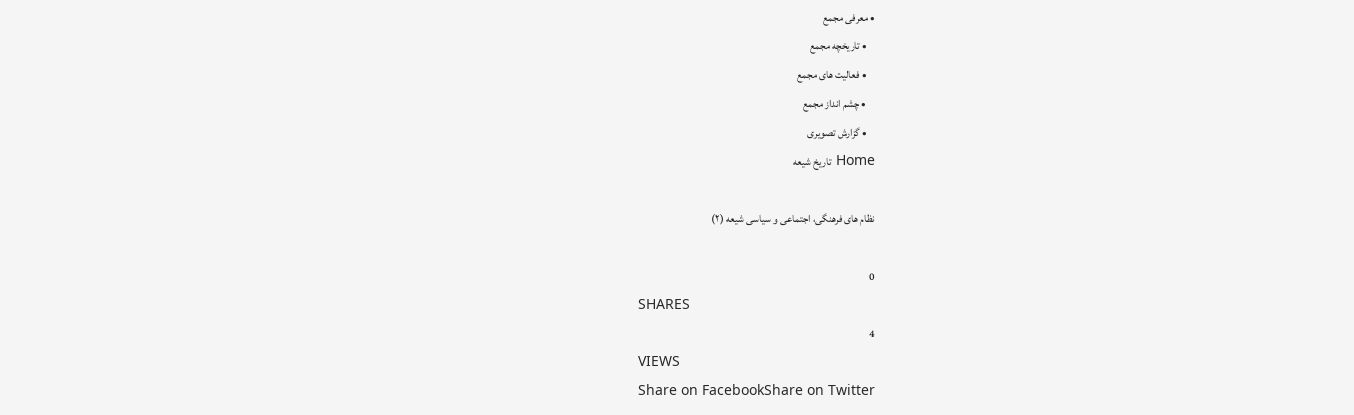• معرفی مجمع
    • تاریخچه مجمع
    • فعالیت های مجمع
    • چشم انداز مجمع
    • گزارش تصویری
Home تاریخ شیعه

نظام های فرهنگی، اجتماعی و سیاسی شیعه (۲)

0
SHARES
4
VIEWS
Share on FacebookShare on Twitter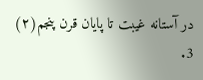در آستانه غیبت تا پایان قرن پنجم(۲)
3.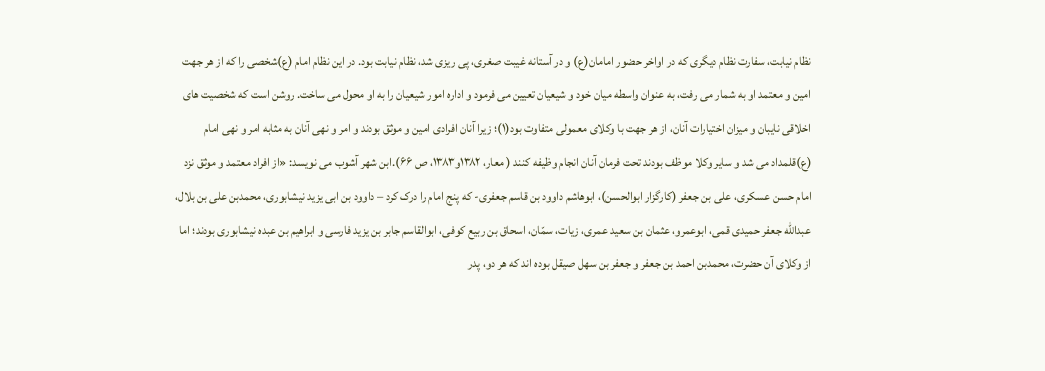نظام نیابت، سفارت نظام دیگری که در اواخر حضور امامان(ع) و در آستانه غیبت صغری، پی ریزی شد، نظام نیابت بود. در این نظام امام (ع)شخصی را که از هر جهت امین و معتمد او به شمار می رفت، به عنوان واسطه میان خود و شیعیان تعیین می فرمود و اداره امور شیعیان را به او محول می ساخت. روشن است که شخصیت های اخلاقی نایبان و میزان اختیارات آنان، از هر جهت با وکلای معمولی متفاوت بود(۱)؛ زیرا آنان افرادی امین و موثق بودند و امر و نهی آنان به مثابه امر و نهی امام (ع)قلمداد می شد و سایر وکلا موظف بودند تحت فرمان آنان انجام وظیفه کنند ( معار، ۱۳۸۲و۱۳۸۳، ص ۶۶).ابن شهر آشوب می نویسد: «از افراد معتمد و موثق نزد امام حسن عسکری، علی بن جعفر (کارگزار ابوالحسن)، ابوهاشم داوود بن قاسم جعفری- که پنج امام را درک کرد – داوود بن ابی یزید نیشابوری، محمدبن علی بن بلال، عبدالله جعفر حمیدی قمی، ابوعمرو، عثمان بن سعید عمری، زیات، سمّان، اسحاق بن ربیع کوفی، ابوالقاسم جابر بن یزید فارسی و ابراهیم بن عبده نیشابوری بودند؛ اما از وکلای آن حضرت، محمدبن احمد بن جعفر و جعفر بن سهل صیقل بوده اند که هر دو، پدر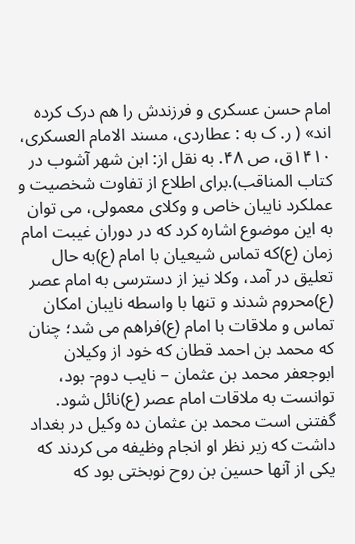امام حسن عسکری و فرزندش را هم درک کرده اند» ( ر. ک به : عطاردی، مسند الامام العسکری، ۱۴۱۰ق، ص ۴۸. به نقل از: ابن شهر آشوب در کتاب المناقب).برای اطلاع از تفاوت شخصیت و عملکرد نایبان خاص و وکلای معمولی، می توان به این موضوع اشاره کرد که در دوران غیبت امام زمان (ع)که تماس شیعیان با امام (ع)به حال تعلیق در آمد، وکلا نیز از دسترسی به امام عصر (ع)محروم شدند و تنها با واسطه نایبان امکان تماس و ملاقات با امام (ع)فراهم می شد؛ چنان که محمد بن احمد قطان که خود از وکیلان ابوجعفر محمد بن عثمان – نایب دوم- بود، توانست به ملاقات امام عصر (ع)نائل شود. گفتنی است محمد بن عثمان ده وکیل در بغداد داشت که زیر نظر او انجام وظیفه می کردند که یکی از آنها حسین بن روح نوبختی بود که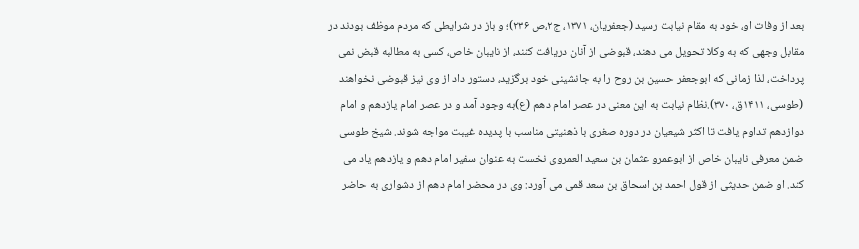بعد از وفات او، خود به مقام نیابت رسید (جعفریان، ۱۳۷۱، ج۲،ص ۲۳۶)؛ و باز در شرایطی که مردم موظف بودند در مقابل وجهی که به وکلا تحویل می دهند، قبوضی از آنان دریافت کنند، از نایبان خاص، کسی به مطالبه قبض نمی پرداخت، لذا زمانی که ابوجعفر حسین بن روح را به جانشینی خود برگزید، دستور داد از وی نیز قبوضی نخواهند (طوسی، ۱۴۱۱ق، ۳۷۰).نظام نیابت به این معنی در عصر امام دهم (ع)به وجود آمد و در عصر امام یازدهم و امام دوازدهم تداوم یافت تا اکثر شیعیان در دوره صغری با ذهنیتی مناسب با پدیده غیبت مواجه شوند. شیخ طوسی ضمن معرفی نایبان خاص از ابوعمرو عثمان بن سعید العمروی نخست به عنوان سفیر امام دهم و یازدهم یاد می کند. او ضمن حدیثی از قول احمد بن اسحاق بن سعد قمی می آورد: وی در محضر امام دهم از دشواری به حاضر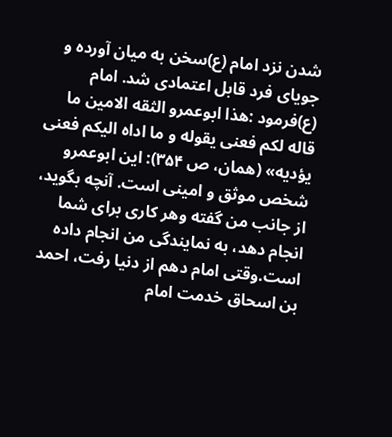شدن نزد امام (ع)سخن به میان آورده و جویای فرد قابل اعتمادی شد. امام (ع)فرمود :هذا ابوعمرو الثقه الامین ما قاله لکم فعنی یقوله و ما اداه الیکم فعنی یؤدیه» (همان، ص ۳۵۴): این ابوعمرو شخص موثق و امینی است. آنچه بگوید، از جانب من گفته وهر کاری برای شما انجام دهد، به نمایندگی من انجام داده است.وقتی امام دهم از دنیا رفت، احمد بن اسحاق خدمت امام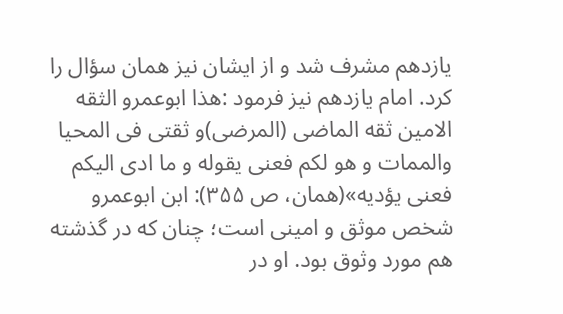یازدهم مشرف شد و از ایشان نیز همان سؤال را کرد. امام یازدهم نیز فرمود :هذا ابوعمرو الثقه الامین ثقه الماضی (المرضی)و ثقتی فی المحیا والممات و هو لکم فعنی یقوله و ما ادی الیکم فعنی یؤدیه»(همان، ص ۳۵۵): ابن ابوعمرو شخص موثق و امینی است؛ چنان که در گذشته هم مورد وثوق بود. او در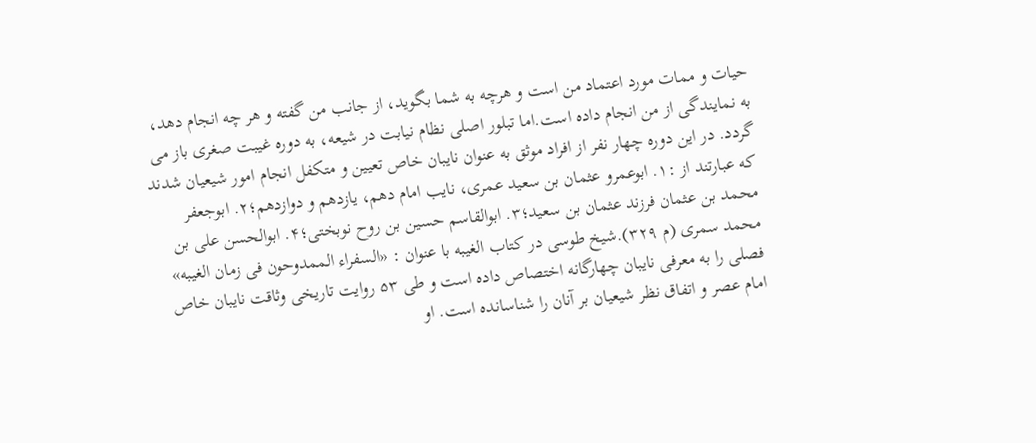حیات و ممات مورد اعتماد من است و هرچه به شما بگوید، از جانب من گفته و هر چه انجام دهد، به نمایندگی از من انجام داده است.اما تبلور اصلی نظام نیابت در شیعه، به دوره غیبت صغری باز می گردد. در این دوره چهار نفر از افراد موثق به عنوان نایبان خاص تعیین و متکفل انجام امور شیعیان شدند که عبارتند از :۱. ابوعمرو عثمان بن سعید عمری، نایب امام دهم، یازدهم و دوازدهم؛۲. ابوجعفر محمد بن عثمان فرزند عثمان بن سعید؛۳. ابوالقاسم حسین بن روح نوبختی؛۴. ابوالحسن علی بن محمد سمری (م ۳۲۹).شیخ طوسی در کتاب الغیبه با عنوان : «السفراء الممدوحون فی زمان الغیبه» فصلی را به معرفی نایبان چهارگانه اختصاص داده است و طی ۵۳ روایت تاریخی وثاقت نایبان خاص امام عصر و اتفاق نظر شیعیان بر آنان را شناسانده است. او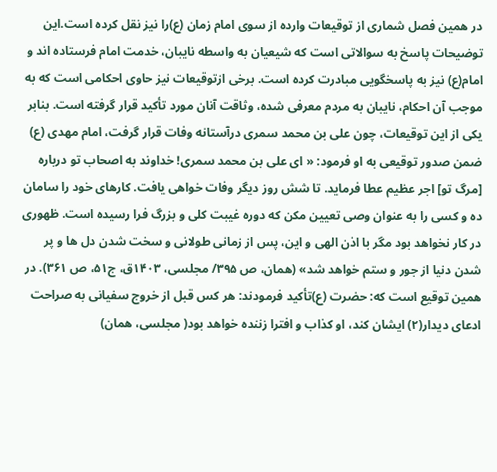در همین فصل شماری از توقیعات وارده از سوی امام زمان (ع)را نیز نقل کرده است.این توضیحات پاسخ به سوالاتی است که شیعیان به واسطه نایبان، خدمت امام فرستاده اند و امام(ع) نیز به پاسخگویی مبادرت کرده است. برخی ازتوقیعات نیز حاوی احکامی است که به موجب آن احکام، نایبان به مردم معرفی شده، وثاقت آنان مورد تأکید قرار گرفته است. بنابر یکی از این توقیعات، چون علی بن محمد سمری درآستانه وفات قرار گرفت، امام مهدی (ع) ضمن صدور توقیعی به او فرمود: « ای علی بن محمد سمری! خداوند به اصحاب تو درباره [مرگ تو] اجر عظیم عطا فرماید. تا شش روز دیگر وفات خواهی یافت. کارهای خود را سامان ده و کسی را به عنوان وصی تعیین مکن که دوره غیبت کلی و بزرگ فرا رسیده است. ظهوری در کار نخواهد بود مگر با اذن الهی و این، پس از زمانی طولانی و سخت شدن دل ها و پر شدن دنیا از جور و ستم خواهد شد» (همان، ص ۳۹۵/ مجلسی، ۱۴۰۳ق، ج۵۱، ص ۳۶۱). در همین توقیع است که: حضرت (ع)تأکید فرمودند: هر کس قبل از خروج سفیانی به صراحت ادعای دیدار(۲) ایشان کند، او کذاب و افترا زننده خواهد بود( مجلسی، همان)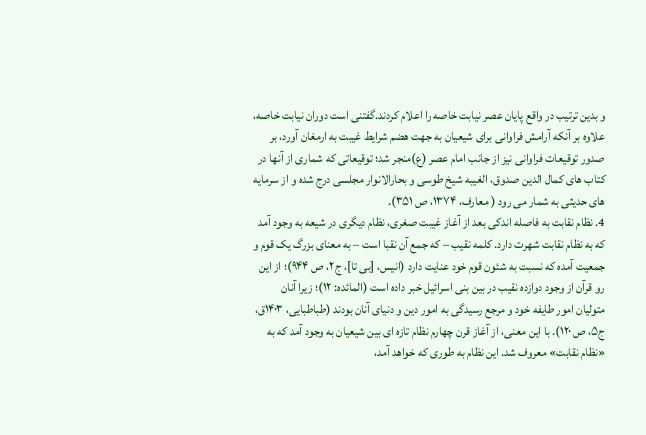و بدین ترتیب در واقع پایان عصر نیابت خاصه را اعلام کردند.گفتنی است دوران نیابت خاصه، علاوه بر آنکه آرامش فراوانی برای شیعیان به جهت هضم شرایط غیبت به ارمغان آورد، بر صدور توقیعات فراوانی نیز از جانب امام عصر (ع)منجر شد؛ توقیعاتی که شماری از آنها در کتاب های کمال الدین صدوق، الغیبه شیخ طوسی و بحارالانوار مجلسی درج شده و از سرمایه های حدیثی به شمار می رود ( معارف، ۱۳۷۴، ص ۳۵۱).
4. نظام نقابت به فاصله اندکی بعد از آغاز غیبت صغری، نظام دیگری در شیعه به وجود آمد که به نظام نقابت شهرت دارد. کلمه نقیب – که جمع آن نقبا است – به معنای بزرگ یک قوم و جمعیت آمده که نسبت به شئون قوم خود عنایت دارد (انیس، [بی تا]، ج۲، ص ۹۴۴)؛ از این رو قرآن از وجود دوازده نقیب در بین بنی اسرائیل خبر داده است (المائده: ۱۲)؛ زیرا آنان متولیان امور طایفه خود و مرجع رسیدگی به امور دین و دنیای آنان بودند (طباطبایی، ۱۴۰۳ق، ج۵، ص ۱۲۰). با این معنی، از آغاز قرن چهارم نظام تازه ای بین شیعیان به وجود آمد که به «نظام نقابت» معروف شد. این نظام به طوری که خواهد آمد،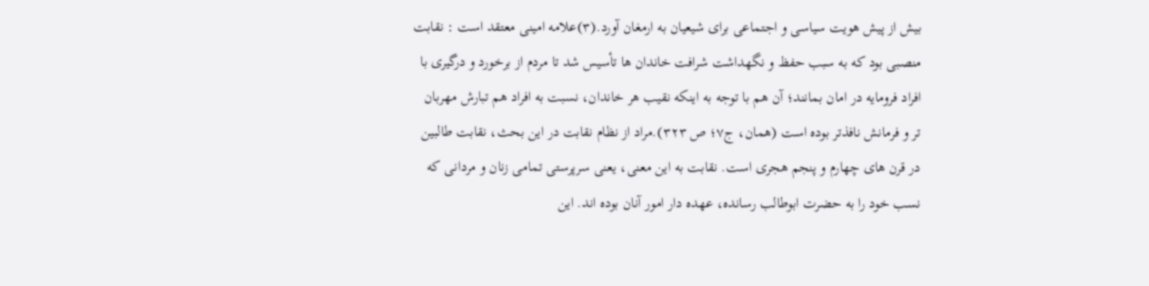بیش از پیش هویت سیاسی و اجتماعی برای شیعیان به ارمغان آورد.(۳)علامه امینی معتقد است : نقابت منصبی بود که به سبب حفظ و نگهداشت شرافت خاندان ها تأسیس شد تا مردم از برخورد و درگیری با افراد فرومایه در امان بمانند؛ آن هم با توجه به اینکه نقیب هر خاندان، نسبت به افراد هم تبارش مهربان تر و فرمانش نافذتر بوده است (همان، ج۷؛ ص ۳۲۳).مراد از نظام نقابت در این بحث، نقابت طالبین در قرن های چهارم و پنجم هجری است. نقابت به این معنی، یعنی سرپرستی تمامی زنان و مردانی که نسب خود را به حضرت ابوطالب رسانده، عهده دار امور آنان بوده اند. این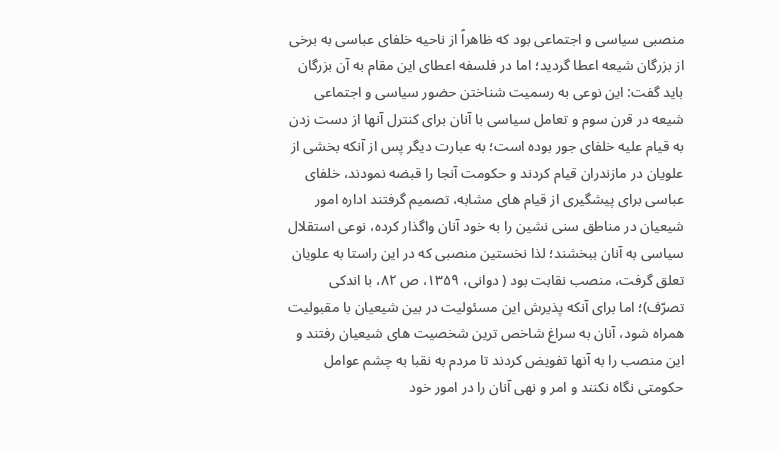منصبی سیاسی و اجتماعی بود که ظاهراً از ناحیه خلفای عباسی به برخی از بزرگان شیعه اعطا گردید؛ اما در فلسفه اعطای این مقام به آن بزرگان باید گفت: این نوعی به رسمیت شناختن حضور سیاسی و اجتماعی شیعه در قرن سوم و تعامل سیاسی با آنان برای کنترل آنها از دست زدن به قیام علیه خلفای جور بوده است؛ به عبارت دیگر پس از آنکه بخشی از علویان در مازندران قیام کردند و حکومت آنجا را قبضه نمودند، خلفای عباسی برای پیشگیری از قیام های مشابه، تصمیم گرفتند اداره امور شیعیان در مناطق سنی نشین را به خود آنان واگذار کرده، نوعی استقلال سیاسی به آنان ببخشند؛ لذا نخستین منصبی که در این راستا به علویان تعلق گرفت، منصب نقابت بود ( دوانی، ۱۳۵۹، ص ۸۲، با اندکی تصرّف)؛ اما برای آنکه پذیرش این مسئولیت در بین شیعیان با مقبولیت همراه شود، آنان به سراغ شاخص ترین شخصیت های شیعیان رفتند و این منصب را به آنها تفویض کردند تا مردم به نقبا به چشم عوامل حکومتی نگاه نکنند و امر و نهی آنان را در امور خود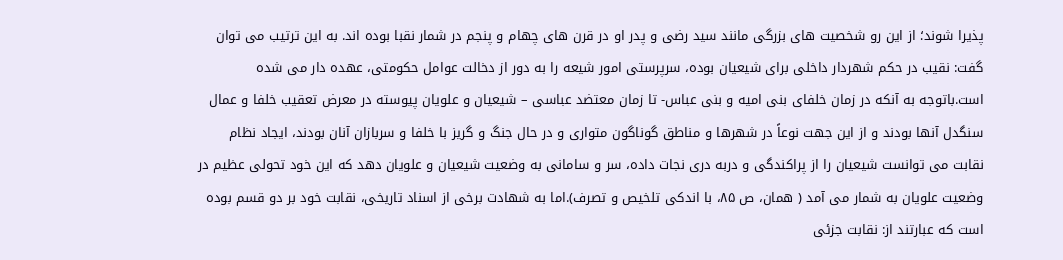پذیرا شوند؛ از این رو شخصیت های بزرگی مانند سید رضی و پدر او در قرن های چهام و پنجم در شمار نقبا بوده اند. به این ترتیب می توان گفت: نقیب در حکم شهردار داخلی برای شیعیان بوده، سرپرستی امور شیعه را به دور از دخالت عوامل حکومتی، عهده دار می شده است.باتوجه به آنکه در زمان خلفای بنی امیه و بنی عباس- تا زمان معتضد عباسی – شیعیان و علویان پیوسته در معرض تعقیب خلفا و عمال سنگدل آنها بودند و از این جهت نوعاً در شهرها و مناطق گوناگون متواری و در حال جنگ و گریز با خلفا و سربازان آنان بودند، ایجاد نظام نقابت می توانست شیعیان را از پراکندگی و دربه دری نجات داده، سر و سامانی به وضعیت شیعیان و علویان دهد که این خود تحولی عظیم در وضعیت علویان به شمار می آمد ( همان، ص ۸۵، با اندکی تلخیص و تصرف).اما به شهادت برخی از اسناد تاریخی، نقابت خود بر دو قسم بوده است که عبارتند از: نقابت جزئی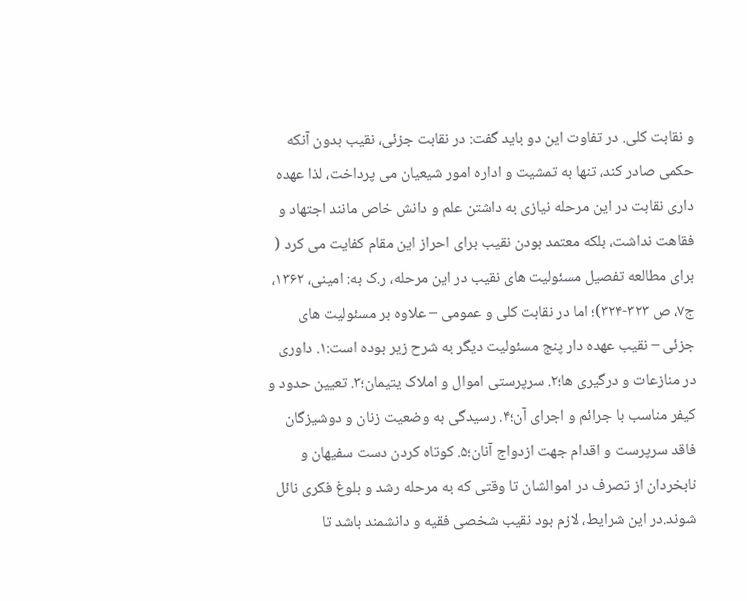و نقابت کلی. در تفاوت این دو باید گفت: در نقابت جزئی، نقیب بدون آنکه حکمی صادر کند، تنها به تمشیت و اداره امور شیعیان می پرداخت، لذا عهده داری نقابت در این مرحله نیازی به داشتن علم و دانش خاص مانند اجتهاد و فقاهت نداشت، بلکه معتمد بودن نقیب برای احراز این مقام کفایت می کرد ( برای مطالعه تفصیل مسئولیت های نقیب در این مرحله، ر.ک به: امینی، ۱۳۶۲، ج۷، ص ۳۲۳-۳۲۴)؛ اما در نقابت کلی و عمومی – علاوه بر مسئولیت های جزئی – نقیب عهده دار پنج مسئولیت دیگر به شرح زیر بوده است:۱. داوری در منازعات و درگیری ها؛۲. سرپرستی اموال و املاک یتیمان؛۳. تعیین حدود و کیفر مناسب با جرائم و اجرای آن؛۴. رسیدگی به وضعیت زنان و دوشیزگان فاقد سرپرست و اقدام جهت ازدواج آنان؛۵. کوتاه کردن دست سفیهان و نابخردان از تصرف در اموالشان تا وقتی که به مرحله رشد و بلوغ فکری نائل شوند.در این شرایط، لازم بود نقیب شخصی فقیه و دانشمند باشد تا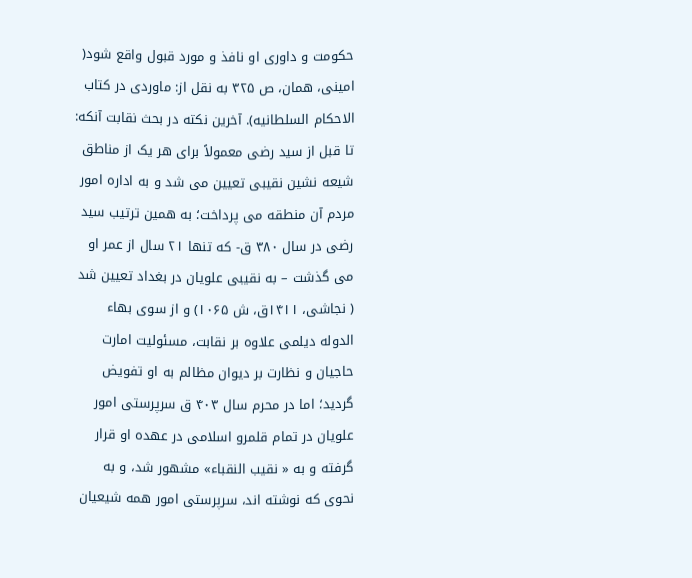حکومت و داوری او نافذ و مورد قبول واقع شود( امینی، همان، ص ۳۲۵ به نقل از: ماوردی در کتاب الاحکام السلطانیه). آخرین نکته در بحث نقابت آنکه: تا قبل از سید رضی معمولاً برای هر یک از مناطق شیعه نشین نقیبی تعیین می شد و به اداره امور مردم آن منطقه می پرداخت؛ به همین ترتیب سید رضی در سال ۳۸۰ ق- که تنها ۲۱ سال از عمر او می گذشت – به نقیبی علویان در بغداد تعیین شد ( نجاشی، ۱۴۱۱ق، ش ۱۰۶۵) و از سوی بهاء الدوله دیلمی علاوه بر نقابت، مسئولیت امارت حاجیان و نظارت بر دیوان مظالم به او تفویض گردید؛ اما در محرم سال ۴۰۳ ق سرپرستی امور علویان در تمام قلمرو اسلامی در عهده او قرار گرفته و به « نقیب النقباء» مشهور شد، و به نحوی که نوشته اند، سرپرستی امور همه شیعیان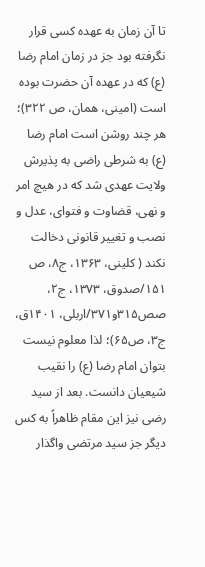تا آن زمان به عهده کسی قرار نگرفته بود جز در زمان امام رضا (ع) که در عهده آن حضرت بوده است (امینی، همان، ص ۳۲۲)؛ هر چند روشن است امام رضا (ع) به شرطی راضی به پذیرش ولایت عهدی شد که در هیچ امر و نهی، قضاوت و فتوای، عدل و نصب و تغییر قانونی دخالت نکند ( کلینی، ۱۳۶۳، ج۸، ص ۱۵۱/صدوق، ۱۳۷۳، ج۲، صص۳۱۵و۳۷۱/اربلی، ۱۴۰۱ق، ج۳، ص۶۵)؛ لذا معلوم نیست بتوان امام رضا (ع) را نقیب شیعیان دانست. بعد از سید رضی نیز این مقام ظاهراً به کس دیگر جز سید مرتضی واگذار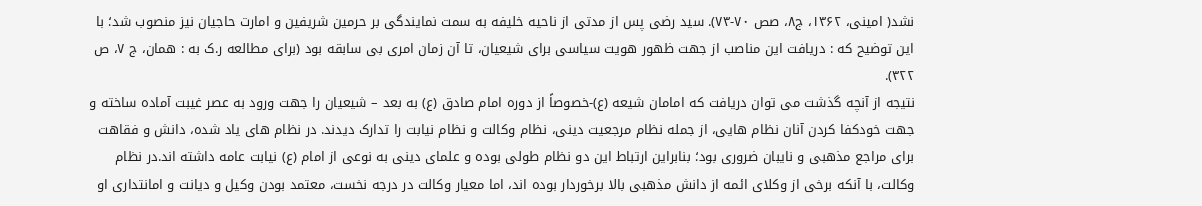نشد( امینی، ۱۳۶۲، ج۸، صص ۷۰-۷۳). سید رضی پس از مدتی از ناحیه خلیفه به سمت نمایندگی بر حرمین شریفین و امارت حاجیان نیز منصوب شد؛ با این توضیح که : دریافت این مناصب از جهت ظهور هویت سیاسی برای شیعیان، تا آن زمان امری بی سابقه بود (برای مطالعه ر.ک به : همان، ج ۷، ص ۳۲۲).
نتیجه از آنچه گذشت می توان دریافت که امامان شیعه (ع)-خصوصاً از دوره امام صادق (ع) به بعد – شیعیان را جهت ورود به عصر غیبت آماده ساخته و جهت خودکفا کردن آنان نظام هایی، از جمله نظام مرجعیت دینی، نظام وکالت و نظام نیابت را تدارک دیدند. در نظام های یاد شده، دانش و فقاهت برای مراجع مذهبی و نایبان ضروری بود؛ بنابراین ارتباط این دو نظام طولی بوده و علمای دینی به نوعی از امام (ع) نیابت عامه داشته اند.در نظام وکالت، با آنکه برخی از وکلای ائمه از دانش مذهبی بالا برخوردار بوده اند، اما معیار وکالت در درجه نخست، معتمد بودن وکیل و دیانت و امانتداری او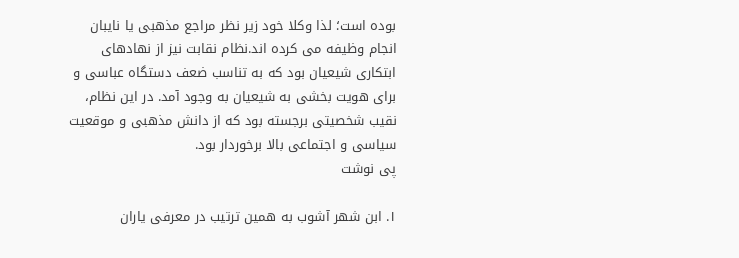بوده است؛ لذا وکلا خود زیر نظر مراجع مذهبی یا نایبان انجام وظیفه می کرده اند.نظام نقابت نیز از نهادهای ابتکاری شیعیان بود که به تناسب ضعف دستگاه عباسی و برای هویت بخشی به شیعیان به وجود آمد. در این نظام، نقیب شخصیتی برجسته بود که از دانش مذهبی و موقعیت سیاسی و اجتماعی بالا برخوردار بود.
پی نوشت

۱. ابن شهر آشوب به همین ترتیب در معرفی یاران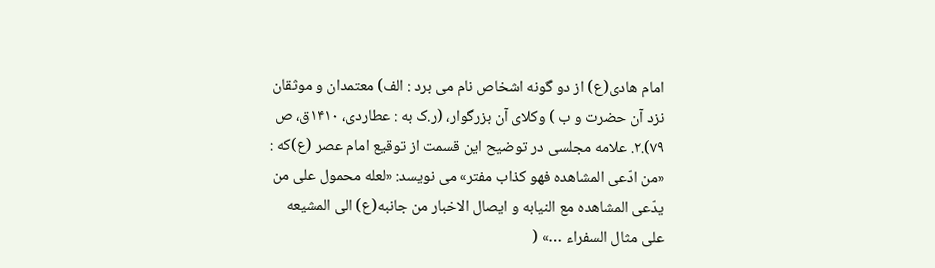امام هادی(ع) از دو گونه اشخاص نام می برد : الف) معتمدان و موثقان نزد آن حضرت و ب ) وکلای آن بزرگوار، (ر.ک به : عطاردی، ۱۴۱۰ق، ص ۷۹).۲. علامه مجلسی در توضیح این قسمت از توقیع امام عصر (ع)که : «من ادّعی المشاهده فهو کذاب مفتر» می نویسد: «لعله محمول علی من یدّعی المشاهده مع النیابه و ایصال الاخبار من جانبه(ع) الی المشیعه علی مثال السفراء …» (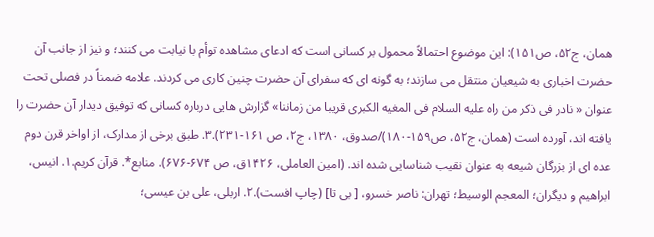همان، ج۵۲، ص۱۵۱): این موضوع احتمالاً محمول بر کسانی است که ادعای مشاهده توأم با نیابت می کنند؛ و نیز از جانب آن حضرت اخباری به شیعیان منتقل می سازند؛ به گونه ای که سفرای آن حضرت چنین کاری می کردند. علامه ضمناً در فصلی تحت عنوان « نادر فی ذکر من راه علیه السلام فی المغیه الکبری قریبا من زماننا» گزارش هایی درباره کسانی که توفیق دیدار آن حضرت را یافته اند، آورده است (همان، ج۵۲، ص۱۵۹-۱۸۰)/صدوق، ۱۳۸۰، ج۲، ص ۱۶۱-۲۳۱).۳. طبق برخی از مدارک، از اواخر قرن دوم عده ای از بزرگان شیعه به عنوان نقیب شناسایی شده اند. (امین العاملی، ۱۴۲۶ق، ص ۶۷۴-۶۷۶). منابع*. قرآن کریم.۱. انیس، ابراهیم و دیگران؛ المعجم الوسیط؛ تهران: ناصر خسرو، [ بی تا] (چاپ افست).۲. اربلی، علی بن عیسی؛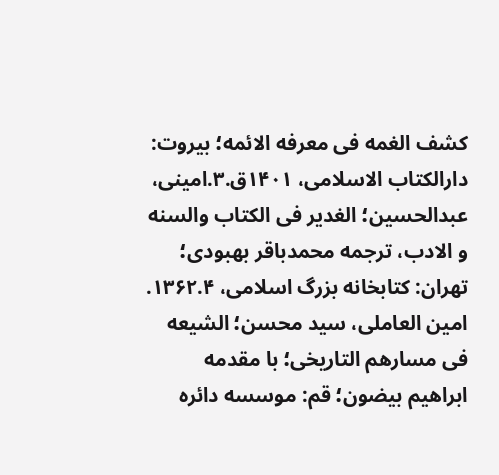کشف الغمه فی معرفه الائمه؛ بیروت: دارالکتاب الاسلامی، ۱۴۰۱ق.۳.امینی، عبدالحسین؛ الغدیر فی الکتاب والسنه و الادب، ترجمه محمدباقر بهبودی؛ تهران: کتابخانه بزرگ اسلامی، ۱۳۶۲.۴. امین العاملی، سید محسن؛ الشیعه فی مسارهم التاریخی؛ با مقدمه ابراهیم بیضون؛ قم: موسسه دائره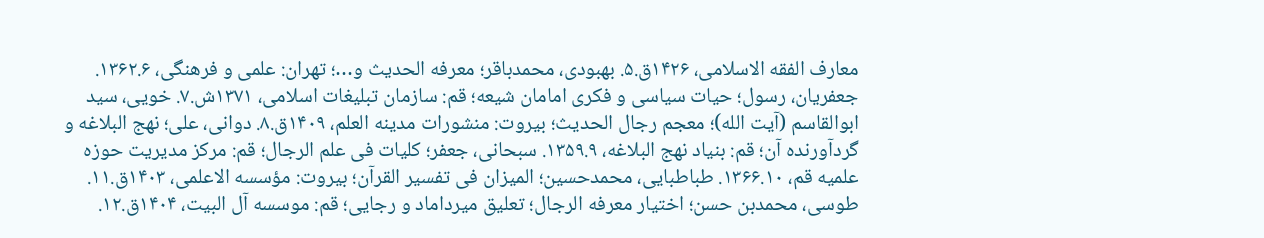معارف الفقه الاسلامی، ۱۴۲۶ق.۵. بهبودی، محمدباقر؛ معرفه الحدیث و…؛ تهران: علمی و فرهنگی، ۱۳۶۲.۶. جعفریان، رسول؛ حیات سیاسی و فکری امامان شیعه؛ قم: سازمان تبلیغات اسلامی، ۱۳۷۱ش.۷. خویی، سید ابوالقاسم (آیت الله)؛ معجم رجال الحدیث؛ بیروت: منشورات مدینه العلم، ۱۴۰۹ق.۸. دوانی، علی؛ نهج البلاغه و گردآورنده آن؛ قم: بنیاد نهج البلاغه، ۱۳۵۹.۹. سبحانی، جعفر؛ کلیات فی علم الرجال؛ قم: مرکز مدیریت حوزه علمیه قم، ۱۳۶۶.۱۰. طباطبایی، محمدحسین؛ المیزان فی تفسیر القرآن؛ بیروت: مؤسسه الاعلمی، ۱۴۰۳ق.۱۱. طوسی، محمدبن حسن؛ اختیار معرفه الرجال؛ تعلیق میرداماد و رجایی؛ قم: موسسه آل البیت، ۱۴۰۴ق.۱۲.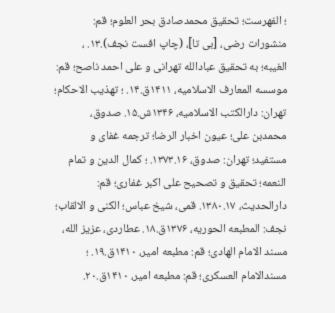؛ الفهرست؛ تحقیق محمدصادق بحر العلوم؛ قم: منشورات رضی، [بی تا]، (چاپ افست نجف).۱۳. ، الغیبه؛ به تحقیق عبادالله تهرانی و علی احمد ناصح؛ قم: موسسه المعارف الاسلامیه، ۱۴۱۱ق.۱۴. ؛ تهذیب الاحکام؛ تهران: دارالکتب الاسلامیه، ۱۳۴۶ش.۱۵. صدوق، محمدبن علی؛ عیون اخبار الرضا؛ ترجمه غفای و مستفید؛ تهران: صدوق، ۱۳۷۳.۱۶. ؛ کمال الدین و تمام النعمه؛ تحقیق و تصحیح علی اکبر غفاری؛ قم: دارالحدیث، ۱۳۸۰.۱۷. قمی، شیخ عباس؛ الکنی و الالقاب؛ نجف: المطبعه الحوریه، ۱۳۷۶ق.۱۸. عطاردی، عزیز الله، مسند الامام الهادی؛ قم: مطبعه امیر، ۱۴۱۰ق.۱۹. ؛ مسندالامام العسکری؛ قم: مطبعه امیر، ۱۴۱۰ق.۲۰.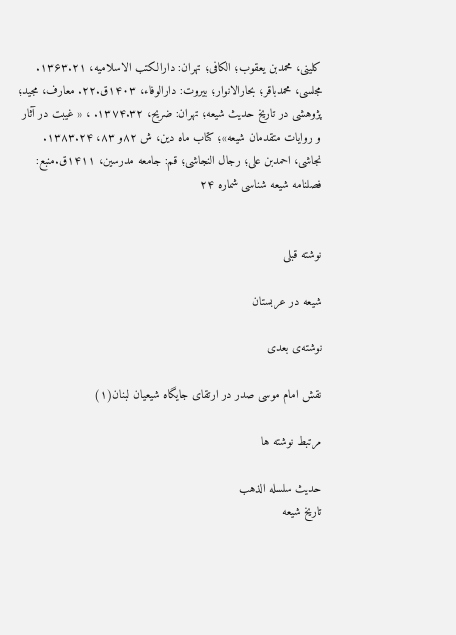کلینی، محمدبن یعقوب؛ الکافی؛ تهران: دارالکتب الاسلامیه، ۱۳۶۳.۲۱. مجلسی، محمدباقر؛ بحارالانوار؛ بیروت: دارالوفاء، ۱۴۰۳ق.۲۲. معارف، مجید؛ پژوهشی در تاریخ حدیث شیعه؛ تهران: ضریح، ۱۳۷۴.۳۲. ، « غیبت در آثار و روایات متقدمان شیعه»؛ کتاب ماه دین، ش ۸۲و ۸۳، ۱۳۸۳.۲۴. نجاشی، احمدبن علی؛ رجال النجاشی؛ قم: جامعه مدرسین، ۱۴۱۱ق.منبع: فصلنامه شیعه شناسی شماره ۲۴


نوشته قبلی

شیعه در عربستان

نوشته‌ی بعدی

نقش امام موسی صدر در ارتقای جایگاه شیعیان لبنان(۱)

مرتبط نوشته ها

حدیث سلسله الذهب
تاریخ شیعه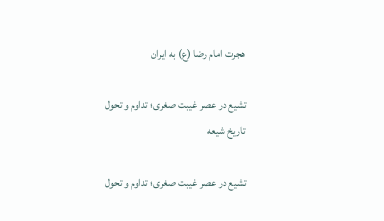هجرت امام رضا (ع) به ایران

تشیع در عصر غیبت صغری؛ تداوم و تحول
تاریخ شیعه

تشیع در عصر غیبت صغری؛ تداوم و تحول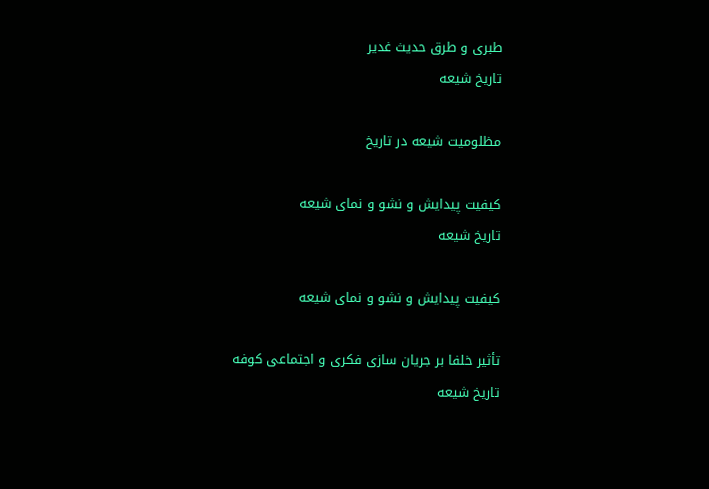طبرى و طرق حدیث غدیر
تاریخ شیعه

مظلومیت شیعه در تاریخ

کیفیت پیدایش و نشو و نماى شیعه
تاریخ شیعه

کیفیت پیدایش و نشو و نماى شیعه

تأثیر خلفا بر جریان سازی فکری و اجتماعی کوفه
تاریخ شیعه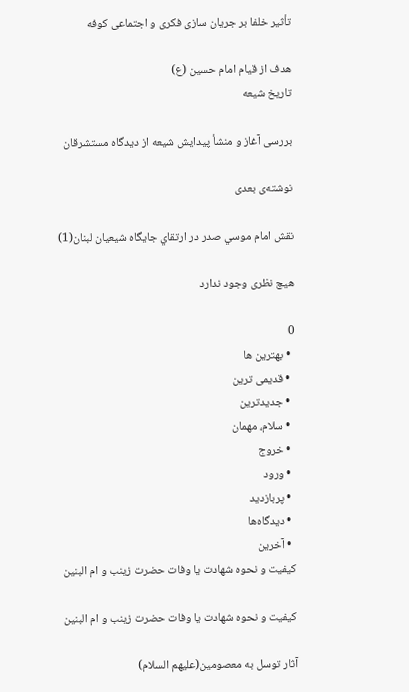تأثیر خلفا بر جریان سازی فکری و اجتماعی کوفه

هدف از قیام امام حسین (ع)
تاریخ شیعه

بررسی آغاز و منشأ پیدایش شیعه از دیدگاه مستشرقان

نوشته‌ی بعدی

نقش امام موسي صدر در ارتقاي جايگاه شيعيان لبنان(1)

هیچ نظری وجود ندارد

0
  • بهترین ها
  • قدیمی ترین
  • جدیدترین
  • سلام، مهمان
  • خروج
  • ورود
  • پربازدید
  • دیدگاه‌ها
  • آخرین
کیفیت و نحوه شهادت یا وفات حضرت زینب و ام البنین

کیفیت و نحوه شهادت یا وفات حضرت زینب و ام البنین

آثار توسل به معصومین(علیهم السلام)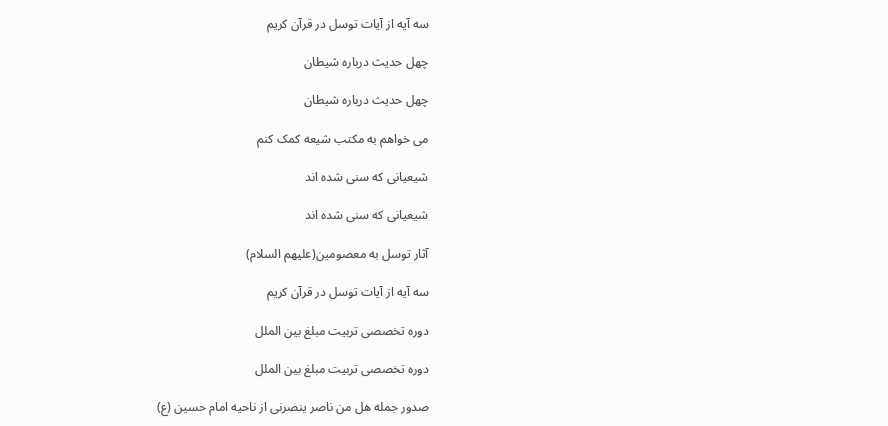سه آیه از آیات توسل در قرآن کریم

چهل حدیث درباره شیطان

چهل حدیث درباره شیطان

می خواهم به مکتب شیعه کمک کنم

شیعیانی که سنی شده اند

شیعیانی که سنی شده اند

آثار توسل به معصومین(علیهم السلام)

سه آیه از آیات توسل در قرآن کریم

دوره تخصصی تربیت مبلغ بین الملل

دوره تخصصی تربیت مبلغ بین الملل

صدور جمله هل من ناصر ینصرنی از ناحیه امام حسین (ع)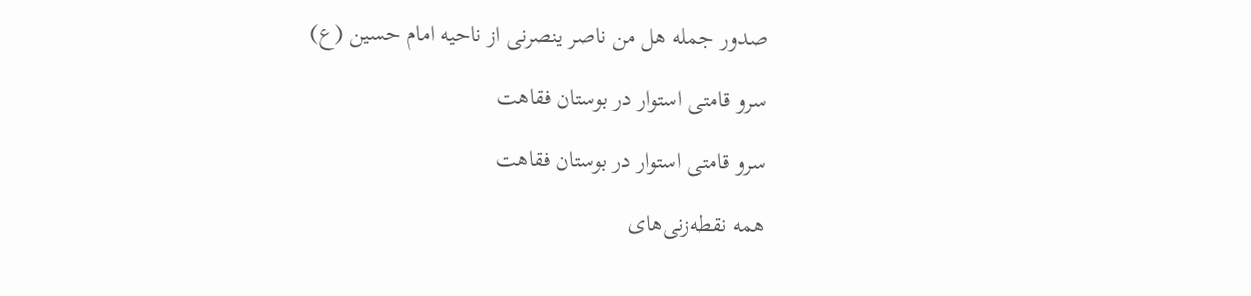صدور جمله هل من ناصر ینصرنی از ناحیه امام حسین (ع)

سرو قامتی استوار در بوستان فقاهت

سرو قامتی استوار در بوستان فقاهت

همه نقطه‌زنی‌های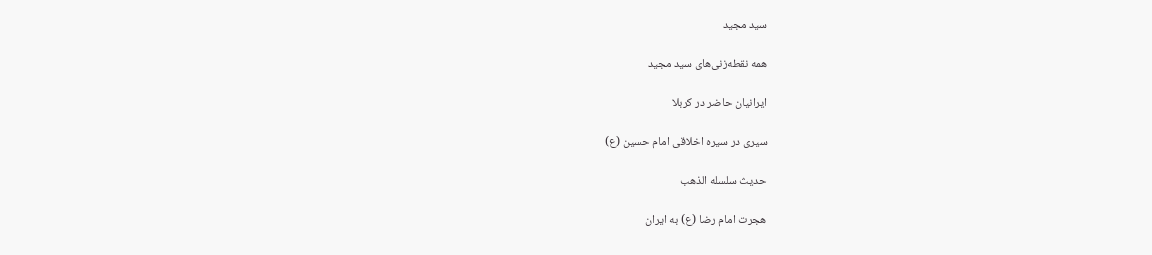سید مجید

همه نقطه‌زنی‌های سید مجید

ایرانیان حاضر در کربلا

سیری در سیره اخلاقی امام حسین (ع)

حدیث سلسله الذهب

هجرت امام رضا (ع) به ایران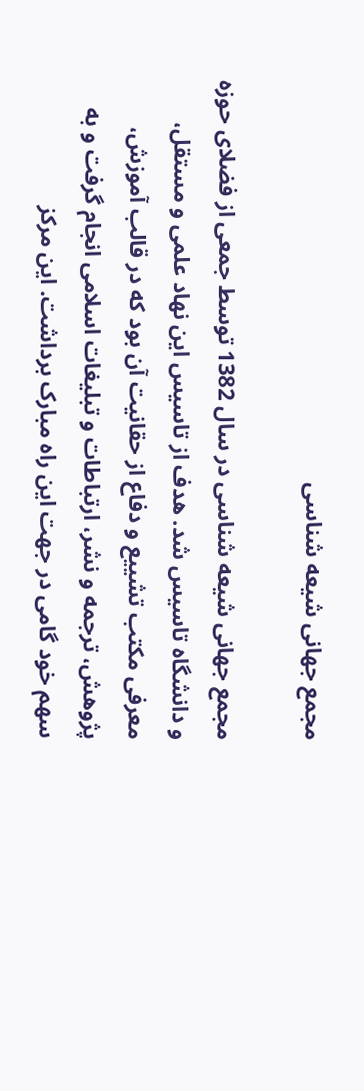مجمع جهانی شیعه شناسی

مجمع جهانی شیعه شناسی در سال 1382 توسط جمعی از فضلای حوزه و دانشگاه تاسیس شد. هدف از تاسیس این نهاد علمی و مستقل، معرفی مکتب تشییع و دفاع از حقانیت آن بود که در قالب آموزش، پژوهش، ترجمه و نشر، ارتباطات و تبلیغات اسلامی انجام گرفت و به سهم خود گامی در جهت این راه مبارک برداشت. این مرکز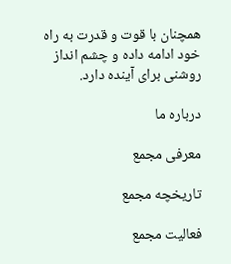همچنان با قوت و قدرت به راه خود ادامه داده و چشم انداز روشنی برای آینده دارد.

درباره ما

معرفی مجمع

تاریخچه مجمع

فعالیت مجمع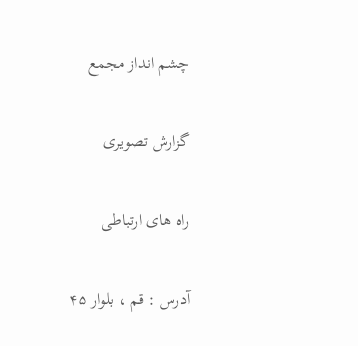چشم انداز مجمع

گزارش تصویری

راه های ارتباطی

آدرس : قم ، بلوار ۴۵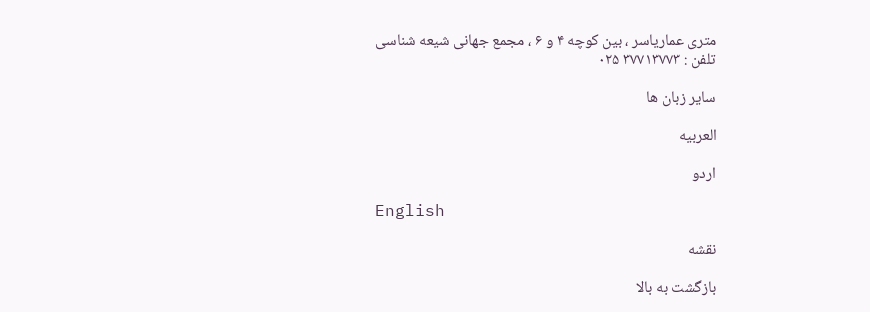متری عماریاسر ، بین کوچه ۴ و ۶ ، مجمع جهانی شیعه شناسی
تلفن : ۳۷۷۱۳۷۷۳ ۰۲۵

سایر زبان ها

العربیه

اردو

English

نقشه

بازگشت به بالا